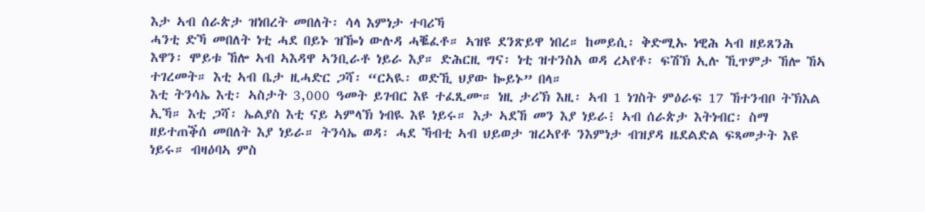እታ ኣብ ሰራጵታ ዝነበረት መበለት፡ ሳላ እምነታ ተባሪኻ
ሓንቲ ድኻ መበለት ነቲ ሓደ በይኑ ዝዀነ ውሉዳ ሓቘፈቶ። ኣዝዩ ደንጽይዋ ነበረ። ከመይሲ፡ ቅድሚኡ ነዊሕ ኣብ ዘይጸንሕ እዋን፡ ሞይቱ ኸሎ ኣብ ኣእዳዋ ኣንቢራቶ ነይራ እያ። ድሕርዚ ግና፡ ነቲ ዝተንስአ ወዳ ረኣየቶ፡ ፍሽኽ ኢሉ ኺጥምታ ኸሎ ኸኣ ተገረመት። እቲ ኣብ ቤታ ዚሓድር ጋሻ፡ “ርኣዪ፡ ወድኺ ህያው ኰይኑ” በላ።
እቲ ትንሳኤ እቲ፡ ኣስታት 3,000 ዓመት ይገብር እዩ ተፈጺሙ። ነዚ ታሪኽ እዚ፡ ኣብ 1 ነገስት ምዕራፍ 17 ኸተንብቦ ትኽእል ኢኻ። እቲ ጋሻ፡ ኤልያስ እቲ ናይ ኣምላኽ ነብዪ እዩ ነይሩ። እታ ኣደኸ መን እያ ነይራ፧ ኣብ ሰራጵታ እትነብር፡ ስማ ዘይተጠቕሰ መበለት እያ ነይራ። ትንሳኤ ወዳ፡ ሓደ ኻብቲ ኣብ ህይወታ ዝረኣየቶ ንእምነታ ብዝያዳ ዜደልድል ፍጻመታት እዩ ነይሩ። ብዛዕባኣ ምስ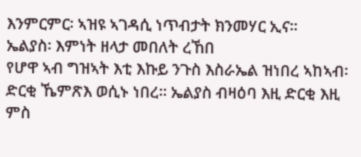እንምርምር፡ ኣዝዩ ኣገዳሲ ነጥብታት ክንመሃር ኢና።
ኤልያስ፡ እምነት ዘላታ መበለት ረኸበ
የሆዋ ኣብ ግዝኣት እቲ እኩይ ንጉስ እስራኤል ዝነበረ ኣከኣብ፡ ድርቂ ኼምጽእ ወሲኑ ነበረ። ኤልያስ ብዛዕባ እዚ ድርቂ እዚ ምስ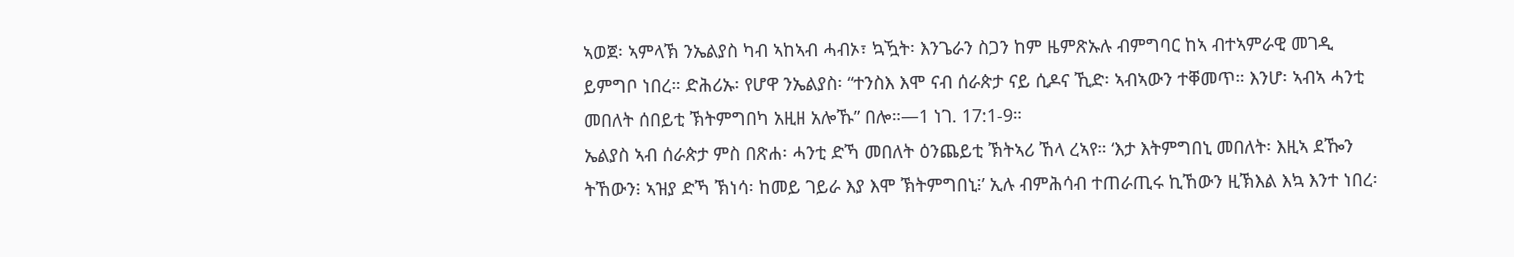ኣወጀ፡ ኣምላኽ ንኤልያስ ካብ ኣከኣብ ሓብኦ፣ ኳዃት፡ እንጌራን ስጋን ከም ዜምጽኡሉ ብምግባር ከኣ ብተኣምራዊ መገዲ ይምግቦ ነበረ። ድሕሪኡ፡ የሆዋ ንኤልያስ፡ “ተንስእ እሞ ናብ ሰራጵታ ናይ ሲዶና ኺድ፡ ኣብኣውን ተቐመጥ። እንሆ፡ ኣብኣ ሓንቲ መበለት ሰበይቲ ኽትምግበካ አዚዘ አሎኹ” በሎ።—1 ነገ. 17:1-9።
ኤልያስ ኣብ ሰራጵታ ምስ በጽሐ፡ ሓንቲ ድኻ መበለት ዕንጨይቲ ኽትኣሪ ኸላ ረኣየ። ‘እታ እትምግበኒ መበለት፡ እዚኣ ደዀን ትኸውን፧ ኣዝያ ድኻ ኽነሳ፡ ከመይ ገይራ እያ እሞ ኽትምግበኒ፧’ ኢሉ ብምሕሳብ ተጠራጢሩ ኪኸውን ዚኽእል እኳ እንተ ነበረ፡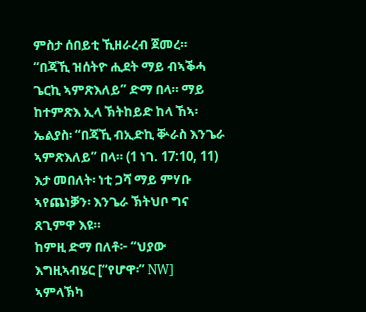ምስታ ሰበይቲ ኺዘራረብ ጀመረ። “በጃኺ ዝሰትዮ ሒደት ማይ ብኣቕሓ ጌርኪ ኣምጽእለይ” ድማ በላ። ማይ ከተምጽእ ኢላ ኽትከይድ ከላ ኸኣ፡ ኤልያስ፡ “በጃኺ ብኢድኪ ቝራስ እንጌራ ኣምጽእለይ” በላ። (1 ነገ. 17:10, 11) እታ መበለት፡ ነቲ ጋሻ ማይ ምሃቡ ኣየጨነቓን፡ እንጌራ ኽትህቦ ግና ጸጊምዋ እዩ።
ከምዚ ድማ በለቶ፦ “ህያው እግዚኣብሄር [“የሆዋ፡” NW] ኣምላኽካ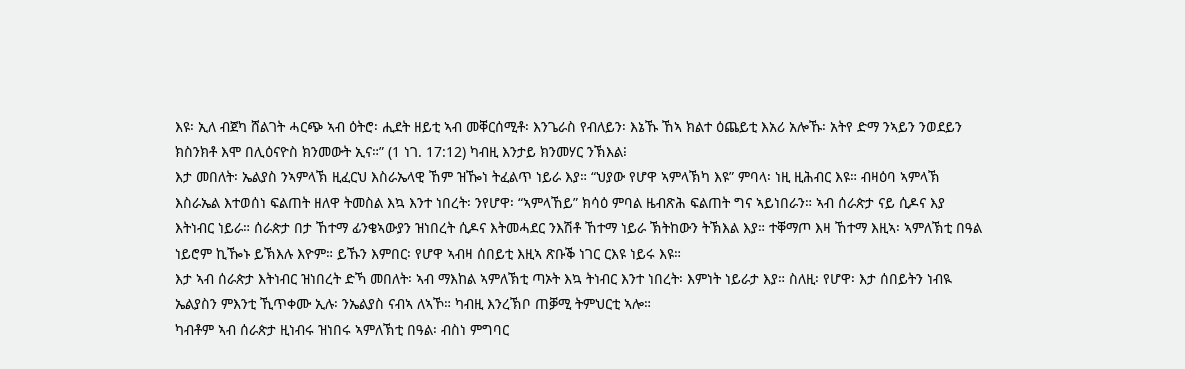እዩ፡ ኢለ ብጀካ ሸልገት ሓርጭ ኣብ ዕትሮ፡ ሒደት ዘይቲ ኣብ መቐርሰሚቶ፡ እንጌራስ የብለይን፡ እኔኹ ኸኣ ክልተ ዕጨይቲ እአሪ አሎኹ፡ አትየ ድማ ንኣይን ንወደይን ክስንክቶ እሞ በሊዕናዮስ ክንመውት ኢና።” (1 ነገ. 17:12) ካብዚ እንታይ ክንመሃር ንኽእል፧
እታ መበለት፡ ኤልያስ ንኣምላኽ ዚፈርህ እስራኤላዊ ኸም ዝዀነ ትፈልጥ ነይራ እያ። “ህያው የሆዋ ኣምላኽካ እዩ” ምባላ፡ ነዚ ዚሕብር እዩ። ብዛዕባ ኣምላኽ እስራኤል እተወሰነ ፍልጠት ዘለዋ ትመስል እኳ እንተ ነበረት፡ ንየሆዋ፡ “ኣምላኸይ” ክሳዕ ምባል ዜብጽሕ ፍልጠት ግና ኣይነበራን። ኣብ ሰራጵታ ናይ ሲዶና እያ እትነብር ነይራ። ሰራጵታ በታ ኸተማ ፊንቄኣውያን ዝነበረት ሲዶና እትመሓደር ንእሽቶ ኸተማ ነይራ ኽትከውን ትኽእል እያ። ተቐማጦ እዛ ኸተማ እዚኣ፡ ኣምለኽቲ በዓል ነይሮም ኪዀኑ ይኽእሉ እዮም። ይኹን እምበር፡ የሆዋ ኣብዛ ሰበይቲ እዚኣ ጽቡቕ ነገር ርእዩ ነይሩ እዩ።
እታ ኣብ ሰራጵታ እትነብር ዝነበረት ድኻ መበለት፡ ኣብ ማእከል ኣምለኽቲ ጣኦት እኳ ትነብር እንተ ነበረት፡ እምነት ነይራታ እያ። ስለዚ፡ የሆዋ፡ እታ ሰበይትን ነብዪ ኤልያስን ምእንቲ ኺጥቀሙ ኢሉ፡ ንኤልያስ ናብኣ ለኣኾ። ካብዚ እንረኽቦ ጠቓሚ ትምህርቲ ኣሎ።
ካብቶም ኣብ ሰራጵታ ዚነብሩ ዝነበሩ ኣምለኽቲ በዓል፡ ብስነ ምግባር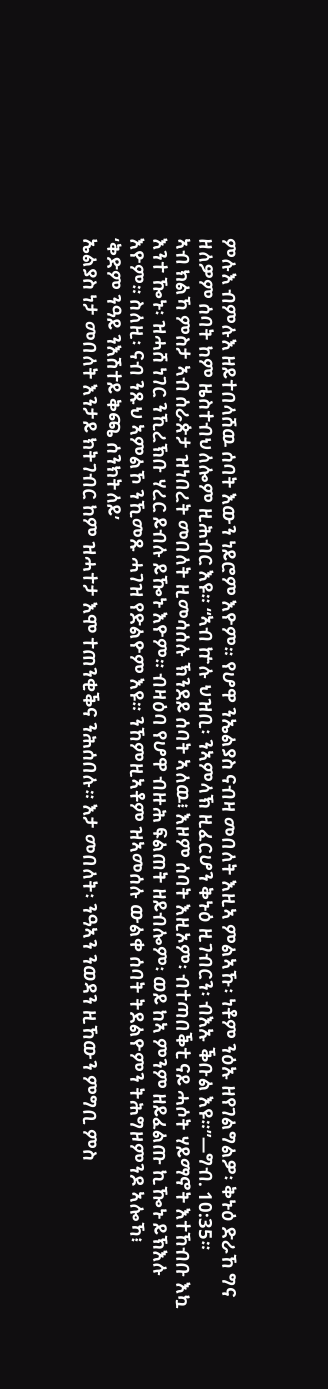ምሉእ ብምሉእ ዘይተበላሸዉ ሰባት እውን ነይሮም እዮም። የሆዋ ንኤልያስ ናብዛ መበለት እዚኣ ምልኣኹ፡ ነቶም ንዕኡ ዘየገልግልዎ፡ ቅኑዕ ድራኸ ግና ዘለዎም ሰባት ከም ዜስተብህለሎም ዚሕብር እዩ። “ኣብ ኵሉ ህዝቢ፡ ንኣምላኽ ዚፈርሆን ቅኑዕ ዚገብርን፡ ብእኡ ቕቡል እዩ።”—ግብ. 10:35።
ኣብ ክልኻ ምስታ ኣብ ሰራጵታ ዝነበረት መበለት ዚመሳሰሉ ኽንደይ ሰባት ኣለዉ፧ እዞም ሰባት እዚኦም፡ ብተጣበቕቲ ናይ ሓሶት ሃይማኖት እተኸብቡ እኳ እንተ ዀኑ፡ ዝሓሸ ነገር ንኺረኽቡ ሃረር ይብሉ ይዀኑ እዮም። ብዛዕባ የሆዋ ብዙሕ ፍልጠት ዘይብሎም፡ ወይ ከኣ ምንም ዘይፈልጡ ኪዀኑ ይኽእሉ እዮም። ስለዚ፡ ናብ ንጹህ ኣምልኾ ንኺመጹ ሓገዝ የድልዮም እዩ። ንኸምዚኣቶም ዝኣመሰሉ ውልቀ ሰባት ትደልዮምን ትሕግዞምንዶ ኣሎኻ፧
‘ቅድም ንዓይ ንእሽተይ ቅጫ ሰንክትለይ’
ኤልያስ ነታ መበለት እንታይ ክትገብር ከም ዝሓተታ እሞ ተጠንቂቕና ንሕሰበሉ። እታ መበለት፡ ንዓኣን ንወዳን ዚኸውን ምግቢ ምስ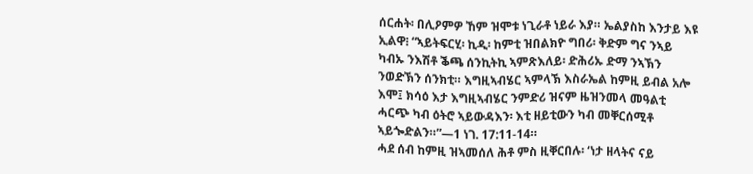ሰርሐት፡ በሊዖምዎ ኸም ዝሞቱ ነጊራቶ ነይራ እያ። ኤልያስከ እንታይ እዩ ኢልዋ፧ “ኣይትፍርሂ፡ ኪዲ፡ ከምቲ ዝበልክዮ ግበሪ፡ ቅድም ግና ንኣይ ካብኡ ንእሽቶ ቕጫ ሰንኪትኪ ኣምጽእለይ፡ ድሕሪኡ ድማ ንኣኽን ንወድኽን ሰንክቲ። እግዚኣብሄር ኣምላኽ እስራኤል ከምዚ ይብል አሎ እሞ፤ ክሳዕ እታ እግዚኣብሄር ንምድሪ ዝናም ዜዝንመላ መዓልቲ ሓርጭ ካብ ዕትሮ ኣይውዳእን፡ እቲ ዘይቲውን ካብ መቐርሰሚቶ ኣይጐድልን።”—1 ነገ. 17:11-14።
ሓደ ሰብ ከምዚ ዝኣመሰለ ሕቶ ምስ ዚቐርበሉ፡ ‘ነታ ዘላትና ናይ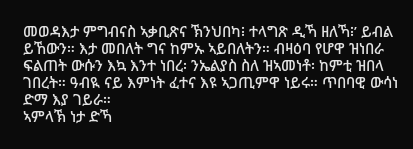መወዳእታ ምግብናስ ኣቃቢጽና ኽንህበካ፧ ተላግጽ ዲኻ ዘለኻ፧’ ይብል ይኸውን። እታ መበለት ግና ከምኡ ኣይበለትን። ብዛዕባ የሆዋ ዝነበራ ፍልጠት ውሱን እኳ እንተ ነበረ፡ ንኤልያስ ስለ ዝኣመነቶ፡ ከምቲ ዝበላ ገበረት። ዓብዪ ናይ እምነት ፈተና እዩ ኣጋጢምዋ ነይሩ። ጥበባዊ ውሳነ ድማ እያ ገይራ።
ኣምላኽ ነታ ድኻ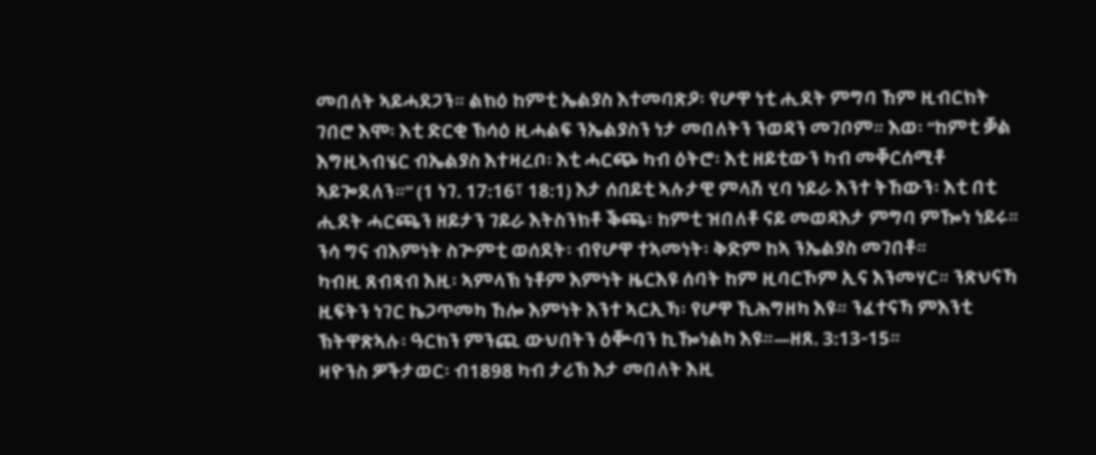መበለት ኣይሓደጋን። ልክዕ ከምቲ ኤልያስ እተመባጽዖ፡ የሆዋ ነቲ ሒደት ምግባ ኸም ዚብርክት ገበሮ እሞ፡ እቲ ድርቂ ኽሳዕ ዚሓልፍ ንኤልያስን ነታ መበለትን ንወዳን መገቦም። እወ፡ “ከምቲ ቓል እግዚኣብሄር ብኤልያስ እተዛረቦ፡ እቲ ሓርጭ ካብ ዕትሮ፡ እቲ ዘይቲውን ካብ መቐርሰሚቶ ኣይጐደለን።” (1 ነገ. 17:16፣ 18:1) እታ ሰበይቲ ኣሉታዊ ምላሽ ሂባ ነይራ እንተ ትኸውን፡ እቲ በቲ ሒደት ሓርጫን ዘይታን ገይራ እትስንክቶ ቕጫ፡ ከምቲ ዝበለቶ ናይ መወዳእታ ምግባ ምዀነ ነይሩ። ንሳ ግና ብእምነት ስጕምቲ ወሰደት፡ ብየሆዋ ተኣመነት፡ ቅድም ከኣ ንኤልያስ መገበቶ።
ካብዚ ጸብጻብ እዚ፡ ኣምላኽ ነቶም እምነት ዜርእዩ ሰባት ከም ዚባርኾም ኢና እንመሃር። ንጽህናኻ ዚፍትን ነገር ኬጋጥመካ ኸሎ እምነት እንተ ኣርኢኻ፡ የሆዋ ኺሕግዘካ እዩ። ንፈተናኻ ምእንቲ ኽትዋጽኣሉ፡ ዓርክን ምንጪ ውህበትን ዕቝባን ኪዀነልካ እዩ።—ዘጸ. 3:13-15።
ዛዮንስ ዎችታወር፡ ብ1898 ካብ ታሪኽ እታ መበለት እዚ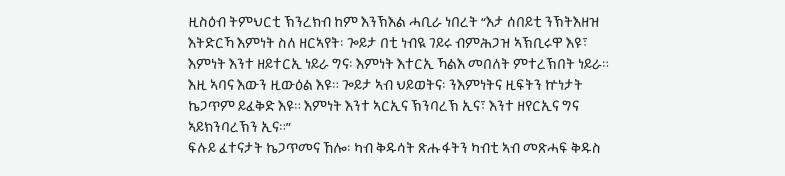ዚስዕብ ትምህርቲ ኽንረክብ ከም እንኽእል ሓቢራ ነበረት “እታ ሰበይቲ ንኽትእዘዝ እትድርኻ እምነት ስለ ዘርኣየት፡ ጐይታ በቲ ነብዪ ገይሩ ብምሕጋዝ ኣኽቢሩዋ እዩ፣ እምነት እንተ ዘይተርኢ ነይራ ግና፡ እምነት እተርኢ ኻልእ መበለት ምተረኽበት ነይራ። እዚ ኣባና እውን ዚውዕል እዩ። ጐይታ ኣብ ህይወትና፡ ንእምነትና ዚፍትን ኵነታት ኬጋጥም ይፈቅድ እዩ። እምነት እንተ ኣርኢና ኽንባረኽ ኢና፣ እንተ ዘየርኢና ግና ኣይክንባረኽን ኢና።”
ፍሉይ ፈተናታት ኬጋጥመና ኸሎ፡ ካብ ቅዱሳት ጽሑፋትን ካብቲ ኣብ መጽሓፍ ቅዱስ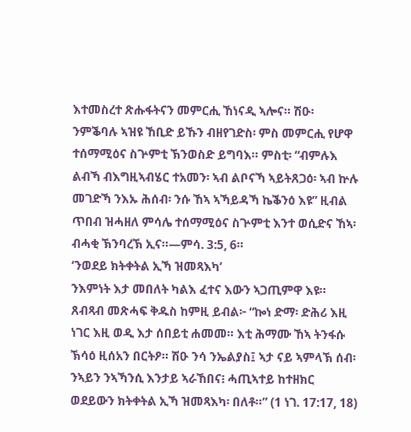እተመስረተ ጽሑፋትናን መምርሒ ኸነናዲ ኣሎና። ሽዑ፡ ንምቕባሉ ኣዝዩ ኸቢድ ይኹን ብዘየገድስ፡ ምስ መምርሒ የሆዋ ተሰማሚዕና ስጕምቲ ኽንወስድ ይግባእ። ምስቲ፡ “ብምሉእ ልብኻ ብእግዚኣብሄር ተአመን፡ ኣብ ልቦናኻ ኣይትጸጋዕ፡ ኣብ ኵሉ መገድኻ ንእኡ ሕሰብ፡ ንሱ ኸኣ ኣኻይዳኻ ኬቕንዕ እዩ” ዚብል ጥበብ ዝሓዘለ ምሳሌ ተሰማሚዕና ስጕምቲ እንተ ወሲድና ኸኣ፡ ብሓቂ ኽንባረኽ ኢና።—ምሳ. 3:5, 6።
‘ንወደይ ክትቀትል ኢኻ ዝመጻእካ’
ንእምነት እታ መበለት ካልእ ፈተና እውን ኣጋጢምዋ እዩ። ጸብጻብ መጽሓፍ ቅዱስ ከምዚ ይብል፦ “ኰነ ድማ፡ ድሕሪ እዚ ነገር እዚ ወዲ እታ ሰበይቲ ሐመመ። እቲ ሕማሙ ኸኣ ትንፋሱ ኽሳዕ ዚሰአን በርትዖ። ሽዑ ንሳ ንኤልያስ፤ ኣታ ናይ ኣምላኽ ሰብ፡ ንኣይን ንኣኻንሲ እንታይ ኣራኸበና፧ ሓጢኣተይ ከተዘክር ወደይውን ክትቀትል ኢኻ ዝመጻእካ፡ በለቶ።” (1 ነገ. 17:17, 18)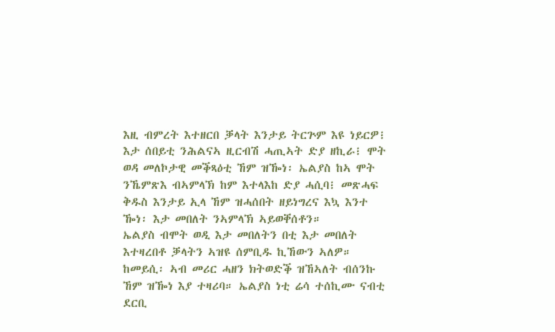እዚ ብምረት እተዘርበ ቓላት እንታይ ትርጕም እዩ ነይርዎ፧
እታ ሰበይቲ ንሕልናኣ ዚርብሽ ሓጢኣት ድያ ዘኪራ፧ ሞት ወዳ መለኮታዊ መቕጻዕቲ ኸም ዝዀነ፡ ኤልያስ ከኣ ሞት ንኼምጽእ ብኣምላኽ ከም እተላእከ ድያ ሓሲባ፧ መጽሓፍ ቅዱስ እንታይ ኢላ ኸም ዝሓሰበት ዘይነግረና እኳ እንተ ዀነ፡ እታ መበለት ንኣምላኽ ኣይወቐሰቶን።
ኤልያስ ብሞት ወዲ እታ መበለትን በቲ እታ መበለት እተዛረበቶ ቓላትን ኣዝዩ ሰምቢዱ ኪኸውን ኣለዎ። ከመይሲ፡ ኣብ መሪር ሓዘን ክትወድቕ ዝኸኣለት ብሰንኩ ኸም ዝዀነ እያ ተዛሪባ። ኤልያስ ነቲ ሬሳ ተሰኪሙ ናብቲ ደርቢ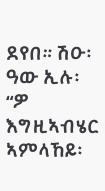ደየበ። ሽዑ፡ ዓው ኢሉ፡ “ዎ እግዚኣብሄር ኣምላኸይ፡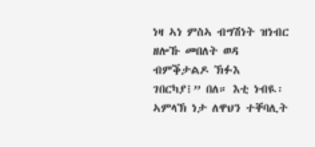ነዛ ኣነ ምስኣ ብግሽነት ዝነብር ዘሎኹ መበለት ወዳ ብምቕታልዶ ኽፉእ ገበርካያ፧” በለ። እቲ ነብዪ፡ ኣምላኽ ነታ ለዋህን ተቐባሊት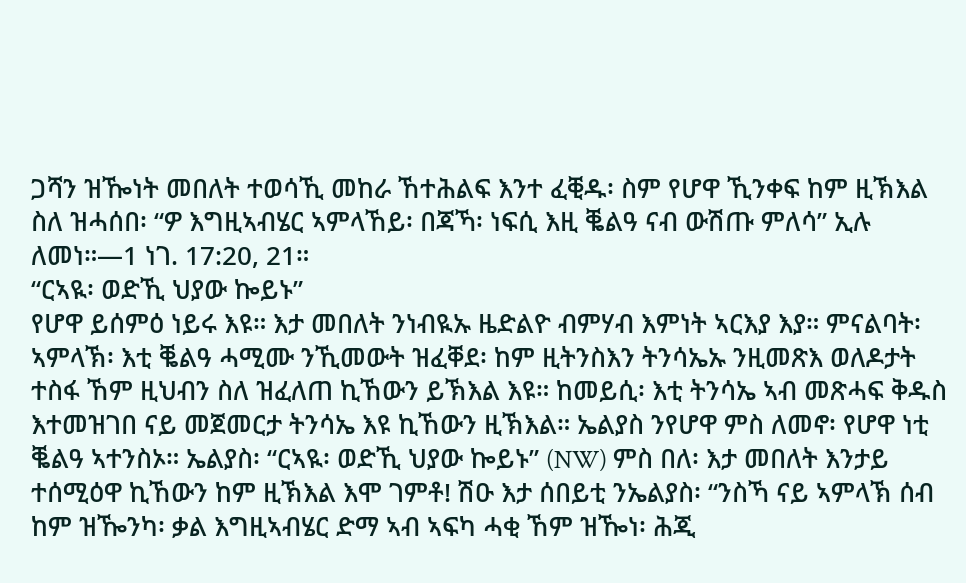ጋሻን ዝዀነት መበለት ተወሳኺ መከራ ኸተሕልፍ እንተ ፈቒዱ፡ ስም የሆዋ ኺንቀፍ ከም ዚኽእል ስለ ዝሓሰበ፡ “ዎ እግዚኣብሄር ኣምላኸይ፡ በጃኻ፡ ነፍሲ እዚ ቘልዓ ናብ ውሽጡ ምለሳ” ኢሉ ለመነ።—1 ነገ. 17:20, 21።
“ርኣዪ፡ ወድኺ ህያው ኰይኑ”
የሆዋ ይሰምዕ ነይሩ እዩ። እታ መበለት ንነብዪኡ ዜድልዮ ብምሃብ እምነት ኣርእያ እያ። ምናልባት፡ ኣምላኽ፡ እቲ ቘልዓ ሓሚሙ ንኺመውት ዝፈቐደ፡ ከም ዚትንስእን ትንሳኤኡ ንዚመጽእ ወለዶታት ተስፋ ኸም ዚህብን ስለ ዝፈለጠ ኪኸውን ይኽእል እዩ። ከመይሲ፡ እቲ ትንሳኤ ኣብ መጽሓፍ ቅዱስ እተመዝገበ ናይ መጀመርታ ትንሳኤ እዩ ኪኸውን ዚኽእል። ኤልያስ ንየሆዋ ምስ ለመኖ፡ የሆዋ ነቲ ቘልዓ ኣተንስኦ። ኤልያስ፡ “ርኣዪ፡ ወድኺ ህያው ኰይኑ” (NW) ምስ በለ፡ እታ መበለት እንታይ ተሰሚዕዋ ኪኸውን ከም ዚኽእል እሞ ገምቶ! ሽዑ እታ ሰበይቲ ንኤልያስ፡ “ንስኻ ናይ ኣምላኽ ሰብ ከም ዝዀንካ፡ ቃል እግዚኣብሄር ድማ ኣብ ኣፍካ ሓቂ ኸም ዝዀነ፡ ሕጂ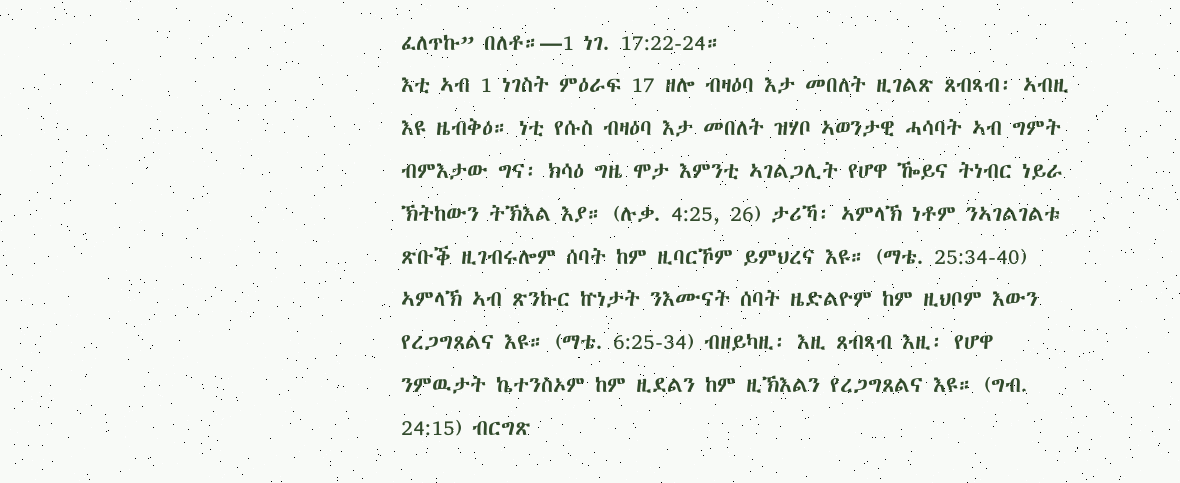ፈለጥኩ” በለቶ።—1 ነገ. 17:22-24።
እቲ ኣብ 1 ነገስት ምዕራፍ 17 ዘሎ ብዛዕባ እታ መበለት ዚገልጽ ጸብጻብ፡ ኣብዚ እዩ ዜብቅዕ። ነቲ የሱስ ብዛዕባ እታ መበለት ዝሃቦ ኣወንታዊ ሓሳባት ኣብ ግምት ብምእታው ግና፡ ክሳዕ ግዜ ሞታ እምንቲ ኣገልጋሊት የሆዋ ዀይና ትነብር ነይራ ኽትከውን ትኽእል እያ። (ሉቃ. 4:25, 26) ታሪኻ፡ ኣምላኽ ነቶም ንኣገልገልቱ ጽቡቕ ዚገብሩሎም ሰባት ከም ዚባርኾም ይምህረና እዩ። (ማቴ. 25:34-40) ኣምላኽ ኣብ ጽንኩር ኵነታት ንእሙናት ሰባት ዜድልዮም ከም ዚህቦም እውን የረጋግጸልና እዩ። (ማቴ. 6:25-34) ብዘይካዚ፡ እዚ ጸብጻብ እዚ፡ የሆዋ ንምዉታት ኬተንስኦም ከም ዚደልን ከም ዚኽእልን የረጋግጸልና እዩ። (ግብ. 24:15) ብርግጽ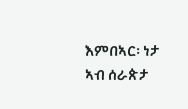እምበኣር፡ ነታ ኣብ ሰራጵታ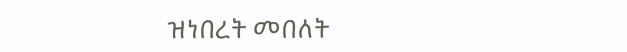ዝነበረት መበለት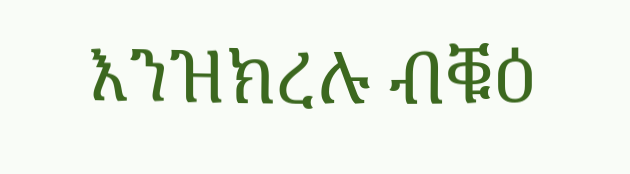እንዝክረሉ ብቑዕ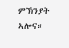ምኽንያት ኣሎና።